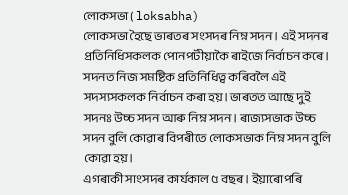লোকসভা ( loksabha)
লোকসভা হৈছে ভাৰতৰ সংসদৰ নিম্ন সদন। এই সদনৰ প্ৰতিনিধিসকলক পোনপটীয়াকৈ ৰাইজে নিৰ্বাচন কৰে। সদনত নিজ সমষ্টিক প্ৰতিনিধিত্ব কৰিবলৈ এই সদস্যসকলক নিৰ্বাচন কৰা হয়। ভাৰতত আছে দুই সদনঃ উচ্চ সদন আৰু নিম্ন সদন। ৰাজ্যসভাক উচ্চ সদন বুলি কোৱাৰ বিপৰীতে লোকসভাক নিম্ন সদন বুলি কোৱা হয়।
এগৰাকী সাংসদৰ কাৰ্যকাল ৫ বছৰ। ইয়াৰোপৰি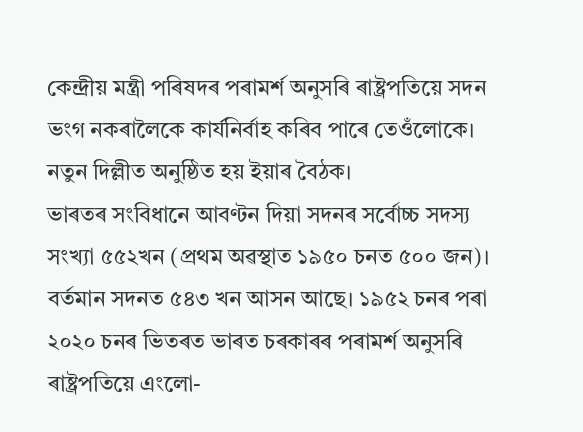কেন্দ্ৰীয় মন্ত্ৰী পৰিষদৰ পৰামৰ্শ অনুসৰি ৰাষ্ট্ৰপতিয়ে সদন ভংগ নকৰালৈকে কাৰ্যনিৰ্বাহ কৰিব পাৰে তেওঁলোকে। নতুন দিল্লীত অনুষ্ঠিত হয় ইয়াৰ বৈঠক।
ভাৰতৰ সংবিধানে আবণ্টন দিয়া সদনৰ সৰ্বোচ্চ সদস্য সংখ্যা ৫৫২খন (প্ৰথম অৱস্থাত ১৯৫০ চনত ৫০০ জন)। বৰ্তমান সদনত ৫৪৩ খন আসন আছে। ১৯৫২ চনৰ পৰা ২০২০ চনৰ ভিতৰত ভাৰত চৰকাৰৰ পৰামৰ্শ অনুসৰি ৰাষ্ট্ৰপতিয়ে এংলো-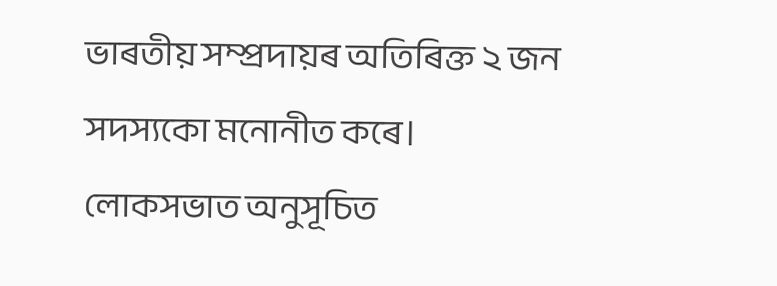ভাৰতীয় সম্প্ৰদায়ৰ অতিৰিক্ত ২ জন সদস্যকো মনোনীত কৰে।
লোকসভাত অনুসূচিত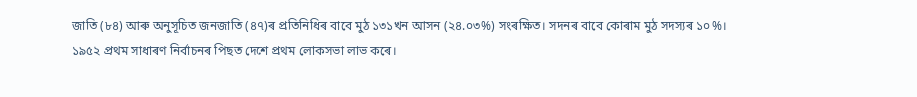জাতি (৮৪) আৰু অনুসূচিত জনজাতি (৪৭)ৰ প্ৰতিনিধিৰ বাবে মুঠ ১৩১খন আসন (২৪.০৩%) সংৰক্ষিত। সদনৰ বাবে কোৰাম মুঠ সদস্যৰ ১০%।
১৯৫২ প্ৰথম সাধাৰণ নিৰ্বাচনৰ পিছত দেশে প্ৰথম লোকসভা লাভ কৰে।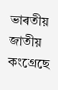ভাৰতীয় জাতীয় কংগ্ৰেছে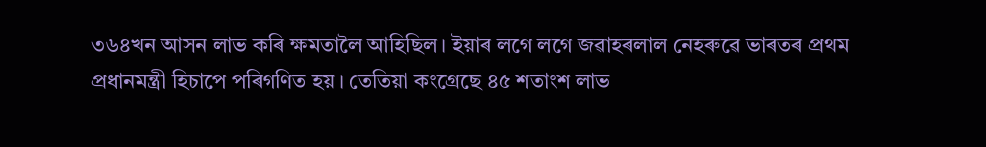৩৬৪খন আসন লাভ কৰি ক্ষমতালৈ আহিছিল। ইয়াৰ লগে লগে জৱাহৰলাল নেহৰুৱে ভাৰতৰ প্ৰথম প্ৰধানমন্ত্ৰী হিচাপে পৰিগণিত হয়। তেতিয়া কংগ্ৰেছে ৪৫ শতাংশ লাভ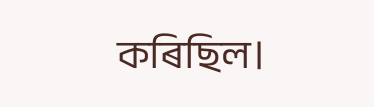কৰিছিল।